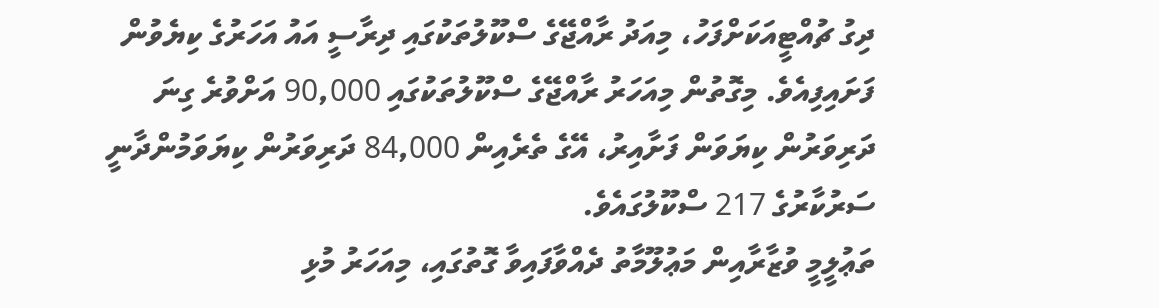ދިގު ޗުއްޓީއަކަށްފަހު، މިއަދު ރާއްޖޭގެ ސްކޫލުތަކުގައި ދިރާސީ އައު އަހަރުގެ ކިޔެވުން ފަށައިފިއެވެ. މިގޮތުން މިއަހަރު ރާއްޖޭގެ ސްކޫލުތަކުގައި 90,000 އަށްވުރެ ގިނަ ދަރިވަރުން ކިޔަވަން ފަށާއިރު، އޭގެ ތެރެއިން 84,000 ދަރިވަރުން ކިޔަވަމުންދާނީ ސަރުކާރުގެ 217 ސްކޫލުގައެވެ.
ތަޢުލީމީ ވުޒާރާއިން މަޢުލޫމާތު ދެއްވާފައިވާ ގޮތުގައި، މިއަހަރު މުޅި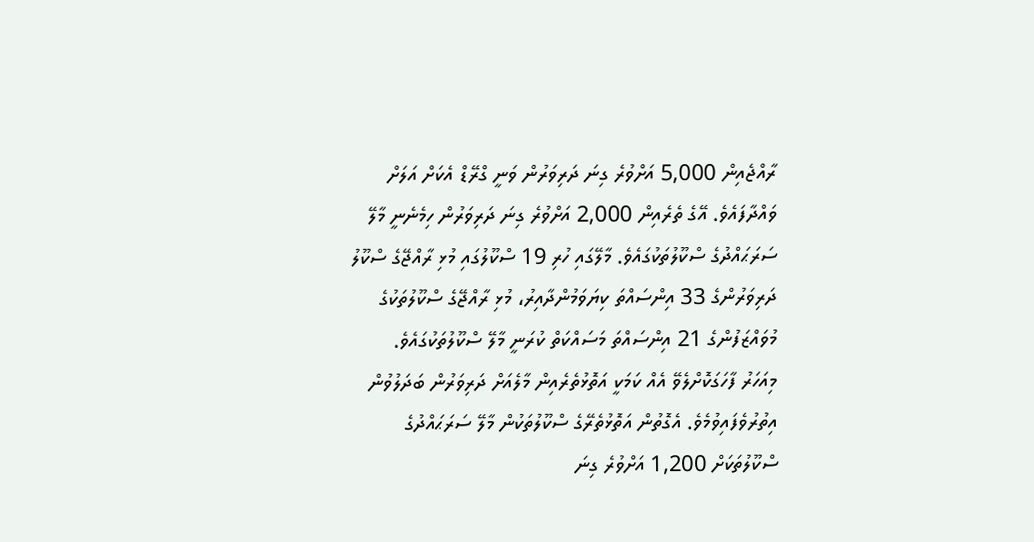ރާއްޖެއިން 5,000 އަށްވުރެ ގިނަ ދަރިވަރުން ވަނީ ގްރޭޑް އެކަށް އަލަށް ވައްދާފައެވެ. އޭގެ ތެރެއިން 2,000 އަށްވުރެ ގިނަ ދަރިވަރުން ހިމެނެނީ މާލޭ ސަރަޙައްދުގެ ސްކޫލުތަކުގައެވެ. މާލޭގައި ހުރި 19 ސްކޫލުގައި މުޅި ރާއްޖޭގެ ސްކޫލު ދަރިވަރުންގެ 33 އިންސައްތަ ކިޔަވަމުންދާއިރު، މުޅި ރާއްޖޭގެ ސްކޫލުތަކުގެ މުވައްޒަފުންގެ 21 އިންސައްތަ މަސައްކަތް ކުރަނީ މާލޭ ސްކޫލުތަކުގައެވެ.
މިއަހަރު ފާހަގަކޮށްލެވޭ އެއް ކަމަކީ އަތޮޅުތެރެއިން މާލެއަށް ދަރިވަރުން ބަދަލުވުން އިތުރުވެފައިވުމެވެ. އެގޮތުން އަތޮޅުތެރޭގެ ސްކޫލުތަކުން މާލޭ ސަރަޙައްދުގެ ސްކޫލުތަކަށް 1,200 އަށްވުރެ ގިނަ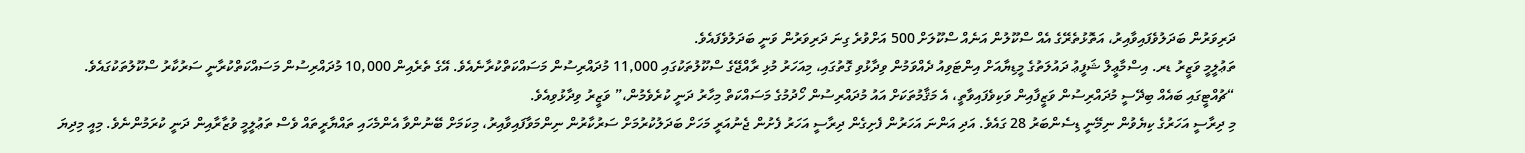ދަރިވަރުން ބަދަލުވެފައިވާއިރު، އަތޮޅުތެރޭގެ އެއް ސްކޫލުން އަނެއް ސްކޫލަށް 500 އަށްވުރެ ގިނަ ދަރިވަރުން ވަނީ ބަދަލުވެފައެވެ.
ތަޢުލީމީ ވަޒީރު ޑރ. އިސްމާޢީލް ޝަފީޢު ދައުލަތުގެ މީޑިޔާއަށް އިންޓަވިއު ދެއްވަމުން ވިދާޅުވި ގޮތުގައި، މިއަހަރު މުޅި ރާއްޖޭގެ ސްކޫލުތަކުގައި 11,000 މުދައްރިސުން މަސައްކަތްކުރާނެއެވެ. އޭގެ ތެރެއިން 10,000 މުދައްރިސުން މަސައްކަތްކުރާނީ ސަރުކާރު ސްކޫލުތަކުގައެވެ.
“ޗުއްޓީގައި ބައެއް ބިދޭސީ މުދައްރިސުން ވަޒީފާއިން ވަކިވެފައިވާތީ، އެ މަޤާމުތަކަށް އައު މުދައްރިސުން ހޯދުމުގެ މަސައްކަތް މިހާރު ދަނީ ކުރެވެމުން،” ވަޒީރު ވިދާޅުވިއެވެ.
މި ދިރާސީ އަހަރުގެ ކިޔެވުން ނިމޭނީ ޑިސެންބަރު 28 ގައެވެ. އަދި އަންނަ އަހަރުން ފެށިގެން ދިރާސީ އަހަރު ފެށުން ޖެނުއަރީ މަހަށް ބަދަލުކުރުމަށް ސަރުކާރުން ނިންމަވާފައިވާއިރު، މިކަމަށް ބޭނުންވާ އެންމެހައި ތައްޔާރީތައް ވެސް ތަޢުލީމީ ވުޒާރާއިން ދަނީ ކުރަމުންނެވެ. މިއީ މިދިޔަ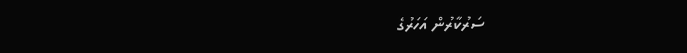ސަރުކާރުން އަހަރުގެ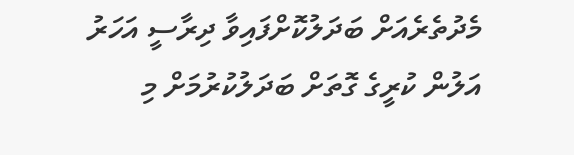މެދުތެރެއަށް ބަދަލުކޮށްފައިވާ ދިރާސީ އަހަރު އަލުން ކުރީގެ ގޮތަށް ބަދަލުކުރުމަށް މި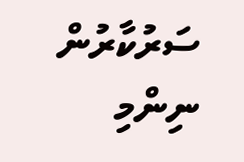ސަރުކާރުން ނިންމި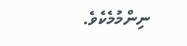ނިންމުމެކެވެ.